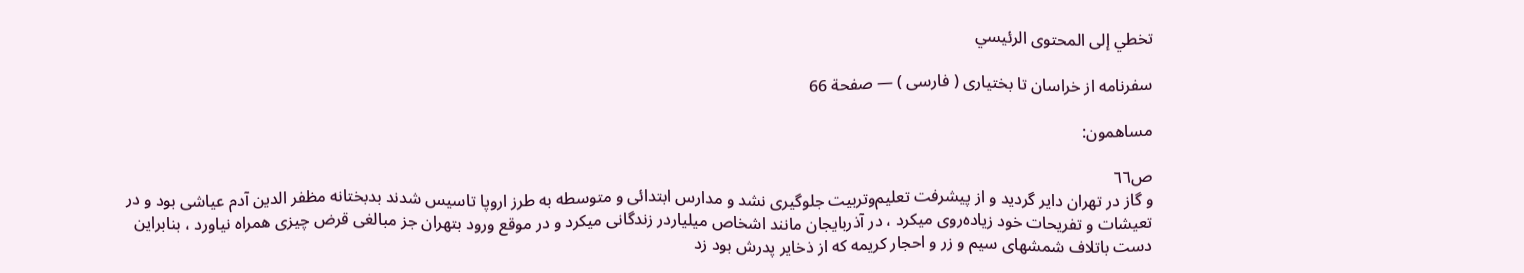تخطي إلى المحتوى الرئيسي

سفرنامه از خراسان تا بختيارى ( فارسى ) — صفحة 66

مساهمون:

ص٦٦
و گاز در تهران داير گرديد و از پيشرفت تعليم‌وتربيت جلوگيرى نشد و مدارس ابتدائى و متوسطه به طرز اروپا تاسيس شدند بدبختانه مظفر الدين آدم عياشى بود و در تعيشات و تفريحات خود زياده‌روى ميكرد ، در آذربايجان مانند اشخاص ميلياردر زندگانى ميكرد و در موقع ورود بتهران جز مبالغى قرض چيزى همراه نياورد ، بنابراين دست باتلاف شمشهاى سيم و زر و احجار كريمه كه از ذخاير پدرش بود زد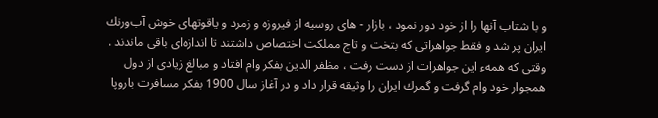و با شتاب آنها را از خود دور نمود ، بازار - هاى روسيه از فيروزه و زمرد و ياقوتهاى خوش آب‌ورنك ايران پر شد و فقط جواهراتى كه بتخت و تاج مملكت اختصاص داشتند تا اندازه‌اى باقى ماندند . وقتى كه همهء اين جواهرات از دست رفت ، مظفر الدين بفكر وام افتاد و مبالغ زيادى از دول همجوار خود وام گرفت و گمرك ايران را وثيقه قرار داد و در آغاز سال 1900 بفكر مسافرت باروپا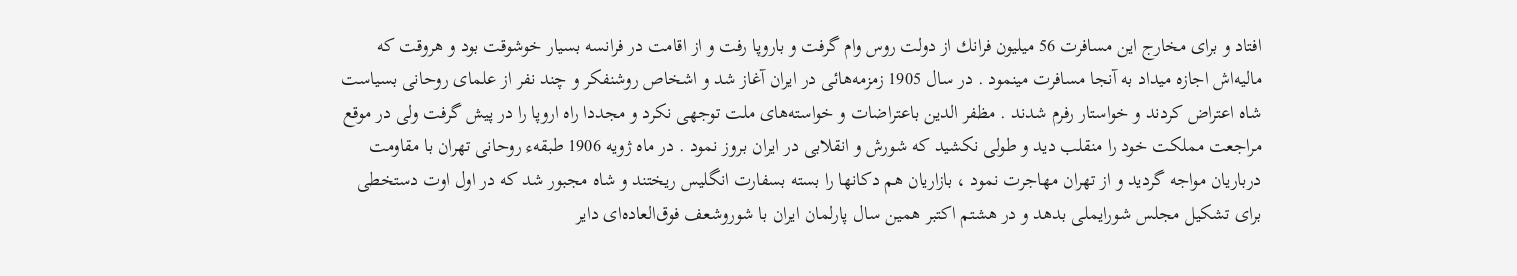افتاد و براى مخارج اين مسافرت 56 ميليون فرانك از دولت روس وام گرفت و باروپا رفت و از اقامت در فرانسه بسيار خوشوقت بود و هروقت كه ماليه‌اش اجازه ميداد به آنجا مسافرت مينمود . در سال 1905 زمزمه‌هائى در ايران آغاز شد و اشخاص روشنفكر و چند نفر از علماى روحانى بسياست شاه اعتراض كردند و خواستار رفرم شدند . مظفر الدين باعتراضات و خواسته‌هاى ملت توجهى نكرد و مجددا راه اروپا را در پيش گرفت ولى در موقع مراجعت مملكت خود را منقلب ديد و طولى نكشيد كه شورش و انقلابى در ايران بروز نمود . در ماه ژويه 1906 طبقهء روحانى تهران با مقاومت درباريان مواجه گرديد و از تهران مهاجرت نمود ، بازاريان هم دكانها را بسته بسفارت انگليس ريختند و شاه مجبور شد كه در اول اوت دستخطى براى تشكيل مجلس شورايملى بدهد و در هشتم اكتبر همين سال پارلمان ايران با شوروشعف فوق‌العاده‌اى داير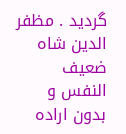گرديد . مظفر الدين شاه ضعيف النفس و بدون اراده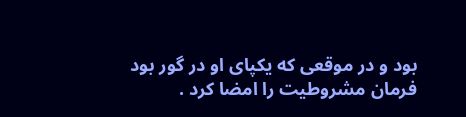بود و در موقعى كه يكپاى او در گور بود فرمان مشروطيت را امضا كرد .